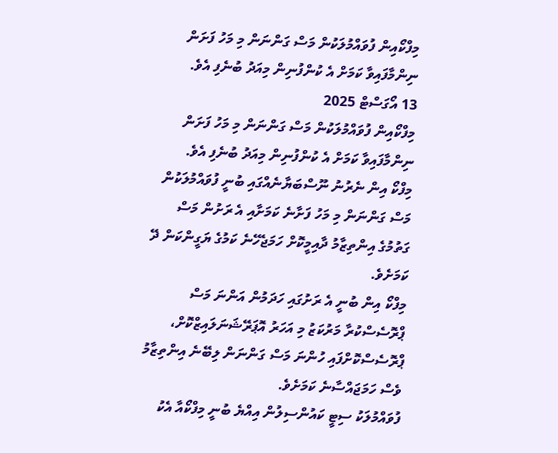މިފްކޯއިން ފުވައްމުލަކުން މަސް ގަންނަން މި މަހު ފަށަން ނިންމާފައިވާ ކަމަށް އެ ކުންފުނިން މިއަދު ބުނެފި އެވެ.
13 އޯގަސްޓް 2025
މިފްކޯއިން ފުވައްމުލަކުން މަސް ގަންނަން މި މަހު ފަށަން ނިންމާފައިވާ ކަމަށް އެ ކުންފުނިން މިއަދު ބުނެފި އެވެ.
މިފްކޯ އިން ނެރުނު ނޫސްބަޔާނެއްގައި ބުނީ ފުވައްމުލަކުން މަސް ގަންނަން މި މަހު ފަށާނެ ކަމަށާއި އެ ރަށުން މަސް ގަތުމުގެ އިންތިޒާމު ދާއިމީކޮށް ހަމަޖެހޭނެ ކަމުގެ ޔަގީންކަން ދޭ ކަމަށެވެ.
މިފްކޯ އިން ބުނީ އެ ރަށުގައި ހަދަމުން އަންނަ މަސް ޕްރޮސެސްކުރާ މަރުކަޒު މި އަހަރު އޮޕަރޭޝަނަލައިޒްކޮށް، ޕްރޮސެސްކޮށްފައި ހުންނަ މަސް ގަންނަން ލިބޭނެ އިންތިޒާމު ވެސް ހަމަޖައްސާނެ ކަމަށެވެ.
ފުވައްމުލަކު ސިޓީ ކައުންސިލުން އިއްޔެ ބުނީ މިފްކޯއާ އެކު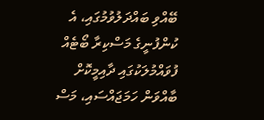ބޭއްވި ބައްދަލުވުމުގައި، އެ ކުންފުނީގެ މަސްކިރާ ބޯޓެއް ފުވައްމުލަކުގައި ދާއިމީކޮށް ބާއްވަން ހަމަޖައްސައި، މަސް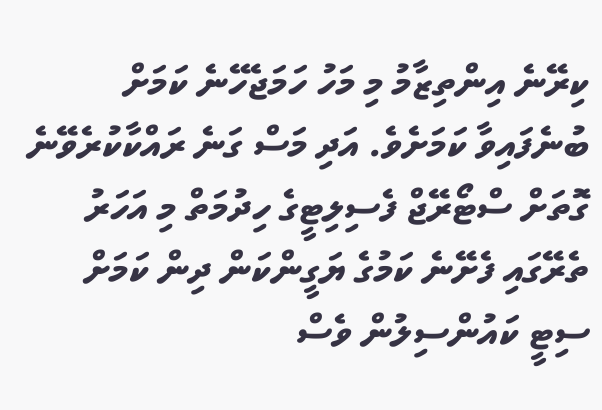ކިރޭނެ އިންތިޒާމު މި މަހު ހަމަޖެހޭނެ ކަމަށް ބުނެފައިވާ ކަމަށެވެ. އަދި މަސް ގަނެ ރައްކާކުރެވޭނެ ގޮތަށް ސްޓޯރޭޖް ފެސިލިޓީގެ ހިދުމަތް މި އަހަރު ތެރޭގައި ފެށޭނެ ކަމުގެ ޔަގީންކަން ދިން ކަމަށް ސިޓީ ކައުންސިލުން ވެސް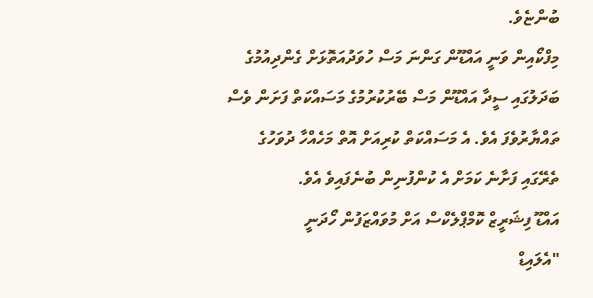ބުންޏެވެ.
މިފްކޯއިން ވަނީ އައްޑޫން ގަންނަ މަސް ހުވަދުއަތޮޅަށް ގެންދިއުމުގެ ބަދަލުގައި ސީދާ އައްޑޫން މަސް ބޭރުކުރުމުގެ މަސައްކަތް ފަށަން ވެސް ތައްޔާރުވެފަ އެވެ. އެ މަސައްކަތް ކުރިއަށް އޮތް މަހެއްހާ ދުވަހުގެ ތެރޭގައި ފަށާނެ ކަމަށް އެ ކުންފުނިން ބުނެފައިވެ އެވެ.
އައްޑޫ ފިޝަރީޒް ކޮމްޕްލެކްސް އަށް މުވައްޒަފުން ހޯދަނީ
"އެލައިޑް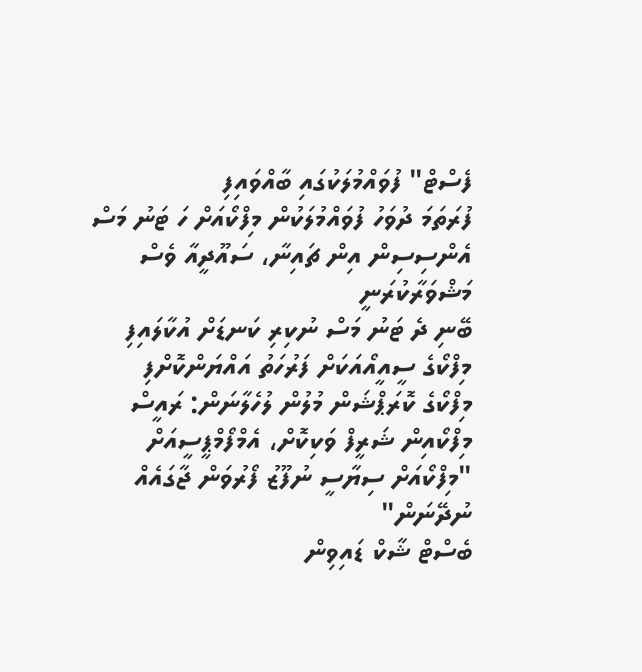ފެސްޓް" ފުވައްމުލަކުގައި ބާއްވައިފި
ފުރަތަމަ ދުވަހު ފުވައްމުލަކުން މިފްކޯއަށް ހަ ޓަނު މަސް
އެންސިސިން އިން ޗައިނާ، ސައޫދީއާ ވެސް މަޝްވަރާކުރަނީ
ބޭނި ދެ ޓަނު މަސް ނުކިރި ކަނޑަށް އުކާލައިފި
މިފްކޯގެ ސީއީއޯއަކަށް ފަރުހަތު އައްޔަންކޮށްފި
މިފްކޯގެ ކޮރަޕްޝަން މުލުން ލުހެލާނަން: ރައީސް
މިފްކޯއިން ޝަރީފް ވަކިކޮށް، އެމްފޯމްޕީސީއަށް
"މިފްކޯއަށް ސިޔާސީ ނުފޫޒު ފޯރުވަން ޖާގައެއް ނުދޭނަން"
ބެސްޓް ޝާކް ޑައިވިން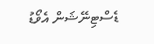ޑެސްޓިނޭޝަން އެވޯޑު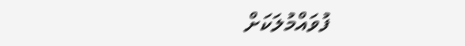ފުވައްމުލަކަށް